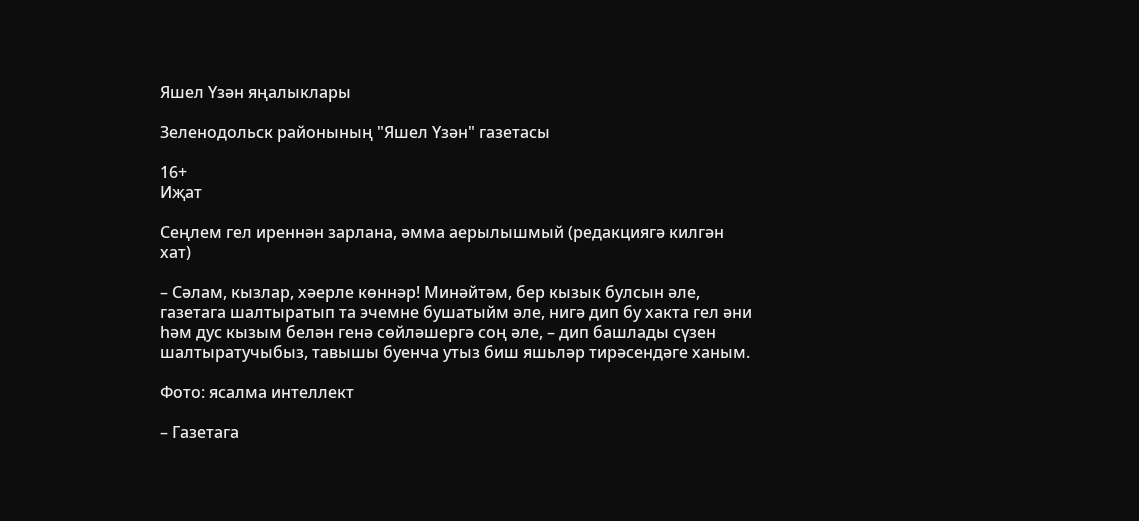Яшел Үзән яңалыклары

Зеленодольск районының "Яшел Үзән" газетасы

16+
Иҗат

Сеңлем гел иреннән зарлана, әмма аерылышмый (редакциягә килгән хат)

– Сәлам, кызлар, хәерле көннәр! Минәйтәм, бер кызык булсын әле, газетага шалтыратып та эчемне бушатыйм әле, нигә дип бу хакта гел әни һәм дус кызым белән генә сөйләшергә соң әле, – дип башлады сүзен шалтыратучыбыз, тавышы буенча утыз биш яшьләр тирәсендәге ханым.

Фото: ясалма интеллект

– Газетага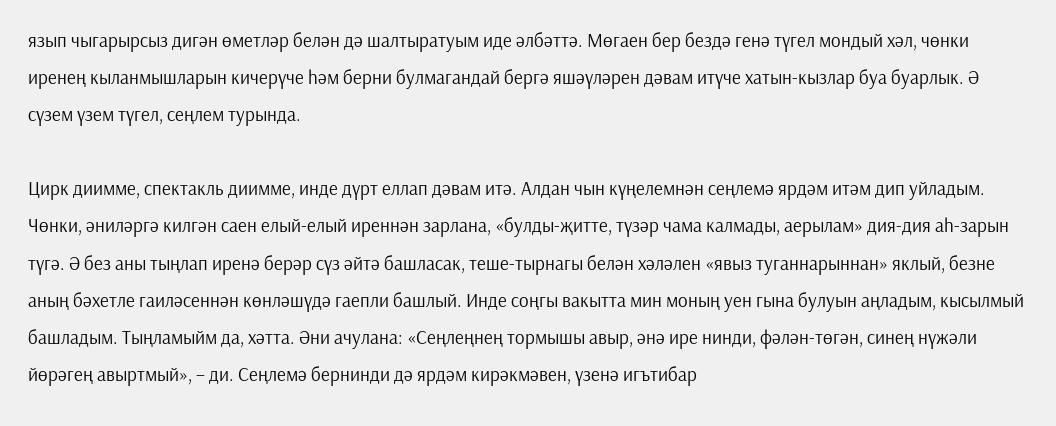язып чыгарырсыз дигән өметләр белән дә шалтыратуым иде әлбәттә. Мөгаен бер бездә генә түгел мондый хәл, чөнки иренең кыланмышларын кичерүче һәм берни булмагандай бергә яшәүләрен дәвам итүче хатын-кызлар буа буарлык. Ә сүзем үзем түгел, сеңлем турында.

Цирк диимме, спектакль диимме, инде дүрт еллап дәвам итә. Алдан чын күңелемнән сеңлемә ярдәм итәм дип уйладым. Чөнки, әниләргә килгән саен елый-елый иреннән зарлана, «булды-җитте, түзәр чама калмады, аерылам» дия-дия аһ-зарын түгә. Ә без аны тыңлап иренә берәр сүз әйтә башласак, теше-тырнагы белән хәләлен «явыз туганнарыннан» яклый, безне аның бәхетле гаиләсеннән көнләшүдә гаепли башлый. Инде соңгы вакытта мин моның уен гына булуын аңладым, кысылмый башладым. Тыңламыйм да, хәтта. Әни ачулана: «Сеңлеңнең тормышы авыр, әнә ире нинди, фәлән-төгән, синең нүжәли йөрәгең авыртмый», – ди. Сеңлемә бернинди дә ярдәм кирәкмәвен, үзенә игътибар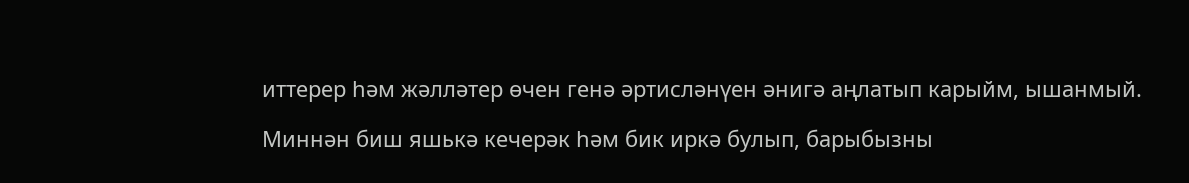иттерер һәм жәлләтер өчен генә әртисләнүен әнигә аңлатып карыйм, ышанмый.

Миннән биш яшькә кечерәк һәм бик иркә булып, барыбызны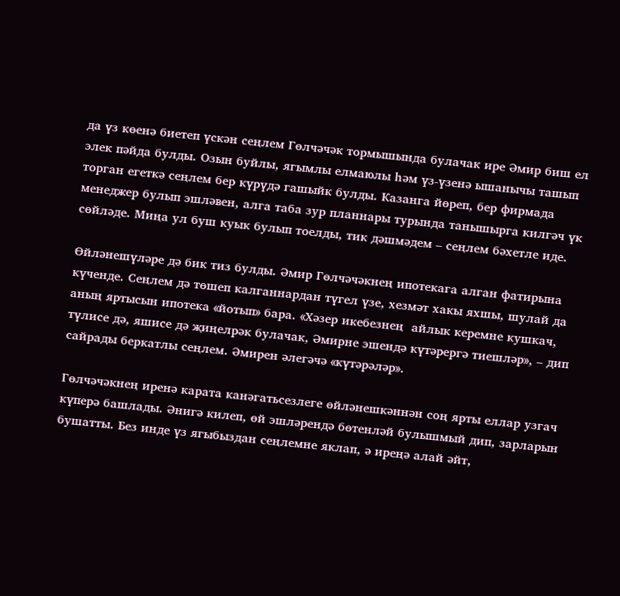да үз көенә биетеп үскән сеңлем Гөлчәчәк тормышында булачак ире Әмир биш ел элек пәйда булды. Озын буйлы, ягымлы елмаюлы һәм үз-үзенә ышанычы ташып торган егеткә сеңлем бер күрүдә гашыйк булды. Казанга йөреп, бер фирмада менеджер булып эшләвен, алга таба зур планнары турында танышырга килгәч үк сөйләде. Миңа ул буш куык булып тоелды, тик дәшмәдем – сеңлем бәхетле иде.

Өйләнешүләре дә бик тиз булды. Әмир Гөлчәчәкнең ипотекага алган фатирына күченде. Сеңлем дә төшеп калганнардан түгел үзе, хезмәт хакы яхшы, шулай да аның яртысын ипотека «йотып» бара. «Хәзер икебезнең  айлык керемне кушкач, түлисе дә, яшисе дә җиңелрәк булачак, Әмирне эшендә күтәрергә тиешләр», – дип сайрады беркатлы сеңлем. Әмирен әлегәчә «күтәрәләр».

Гөлчәчәкнең иренә карата канәгатьсезлеге өйләнешкәннән соң ярты еллар узгач күперә башлады. Әнигә килеп, өй эшләрендә бөтенләй булышмый дип, зарларын бушатты. Без инде үз ягыбыздан сеңлемне яклап, ә иреңә алай әйт,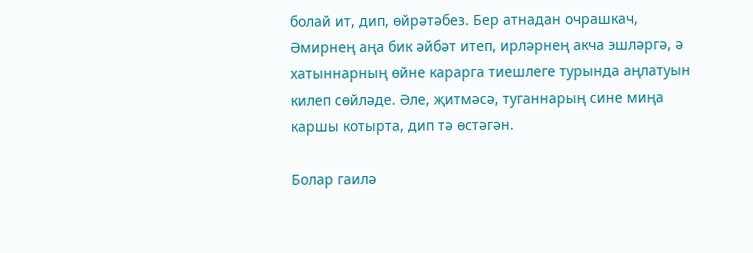болай ит, дип, өйрәтәбез. Бер атнадан очрашкач, Әмирнең аңа бик әйбәт итеп, ирләрнең акча эшләргә, ә хатыннарның өйне карарга тиешлеге турында аңлатуын килеп сөйләде. Әле, җитмәсә, туганнарың сине миңа каршы котырта, дип тә өстәгән.

Болар гаилә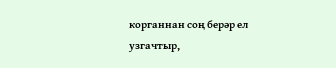корганнан соң берәр ел узгачтыр,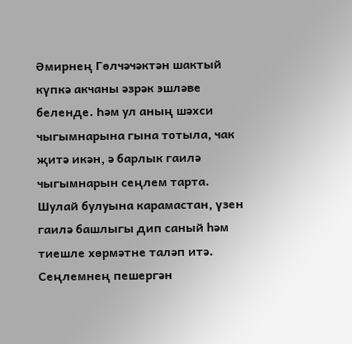Әмирнең Гөлчәчәктән шактый күпкә акчаны әзрәк эшләве беленде. Һәм ул аның шәхси чыгымнарына гына тотыла, чак җитә икән, ә барлык гаилә чыгымнарын сеңлем тарта. Шулай булуына карамастан, үзен гаилә башлыгы дип саный һәм тиешле хөрмәтне таләп итә. Сеңлемнең пешергән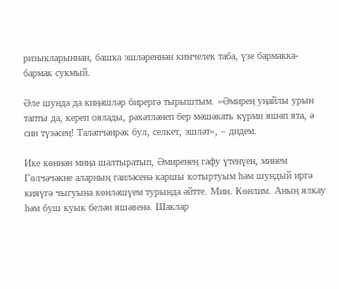ризыкларыннан, башка эшләреннән кимчелек таба, үзе бармакка-бармак сукмый.

Әле шунда да киңәшләр бирергә тырыштым. «Әмирең уңайлы урын тапты да, кереп оялады, рәхәтләнеп бер мәшәкать күрми яшәп ята, ә син түзәсең! Таләпчәнрәк бул, селкет, эшләт», – дидем.

Ике көннән миңа шалтыратып, Әмиренең гафу үтенүен, минем Гөлчәчәкне аларның гаиләсенә каршы котыртуым һәм шундый иргә кияүгә чыгуына көнләшүем турында әйтте. Мин. Көнлим. Аның ялкау һәм буш куык белән яшәвенә. Шаклар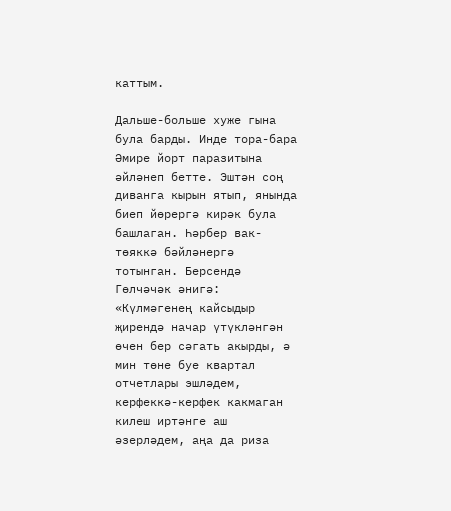каттым.

Дальше-больше хуже гына була барды. Инде тора-бара Әмире йорт паразитына әйләнеп бетте. Эштән соң диванга кырын ятып, янында биеп йөрергә кирәк була башлаган. Һәрбер вак-төяккә бәйләнергә тотынган. Берсендә Гөлчәчәк әнигә: «Күлмәгенең кайсыдыр җирендә начар үтүкләнгән өчен бер сәгать акырды, ә мин төне буе квартал отчетлары эшләдем, керфеккә-керфек какмаган килеш иртәнге аш әзерләдем, аңа да риза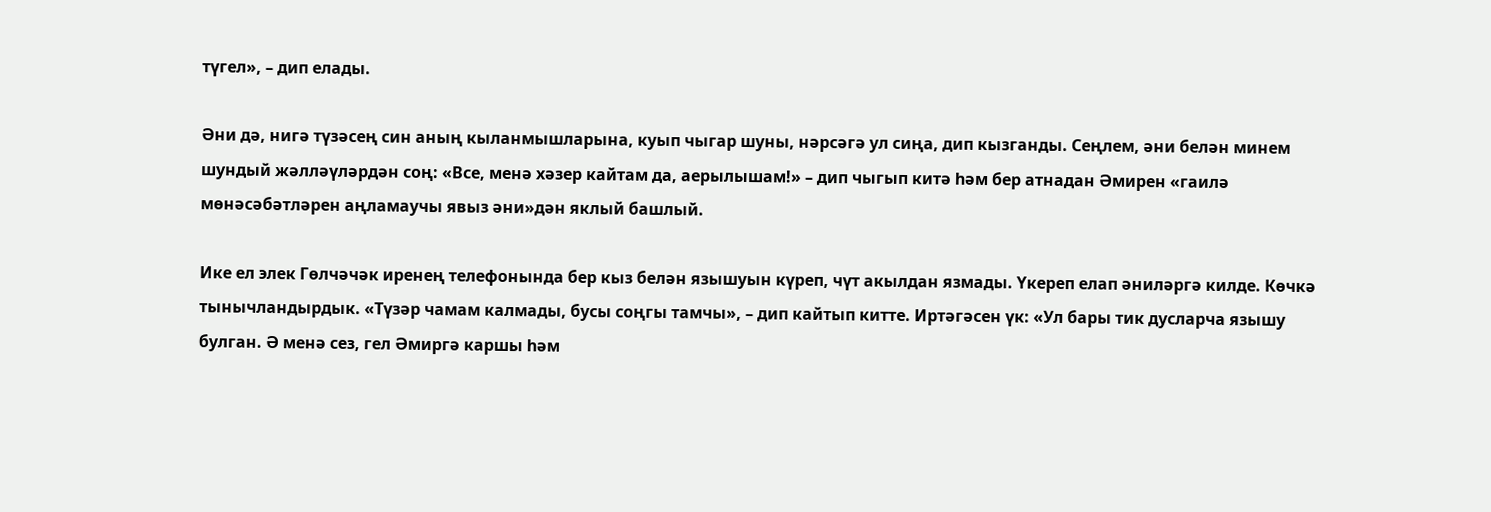түгел», – дип елады.

Әни дә, нигә түзәсең син аның кыланмышларына, куып чыгар шуны, нәрсәгә ул сиңа, дип кызганды. Сеңлем, әни белән минем шундый жәлләүләрдән соң: «Все, менә хәзер кайтам да, аерылышам!» – дип чыгып китә һәм бер атнадан Әмирен «гаилә мөнәсәбәтләрен аңламаучы явыз әни»дән яклый башлый.

Ике ел элек Гөлчәчәк иренең телефонында бер кыз белән язышуын күреп, чүт акылдан язмады. Үкереп елап әниләргә килде. Көчкә тынычландырдык. «Түзәр чамам калмады, бусы соңгы тамчы», – дип кайтып китте. Иртәгәсен үк: «Ул бары тик дусларча язышу булган. Ә менә сез, гел Әмиргә каршы һәм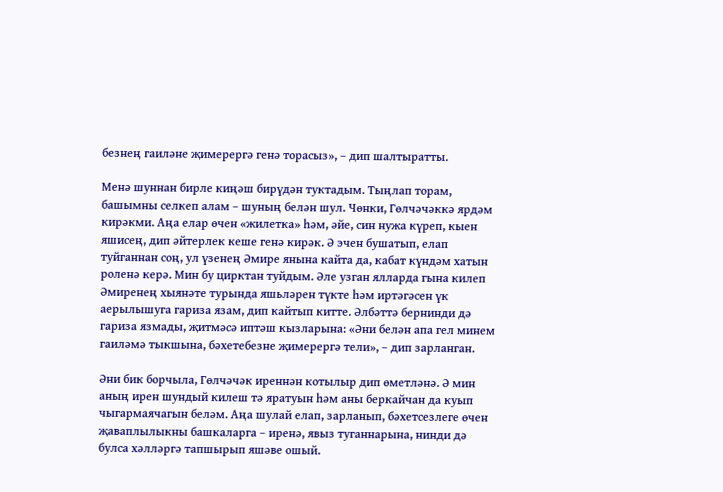безнең гаиләне җимерергә генә торасыз», – дип шалтыратты.

Менә шуннан бирле киңәш бирүдән туктадым. Тыңлап торам, башымны селкеп алам – шуның белән шул. Чөнки, Гөлчәчәккә ярдәм кирәкми. Аңа елар өчен «жилетка» һәм, әйе, син нужа күреп, кыен яшисең, дип әйтерлек кеше генә кирәк. Ә эчен бушатып, елап туйганнан соң, ул үзенең Әмире янына кайта да, кабат күндәм хатын роленә керә. Мин бу цирктан туйдым. Әле узган ялларда гына килеп Әмиренең хыянәте турында яшьләрен түкте һәм иртәгәсен үк аерылышуга гариза язам, дип кайтып китте. Әлбәттә бернинди дә гариза язмады, җитмәсә иптәш кызларына: «Әни белән апа гел минем гаиләмә тыкшына, бәхетебезне җимерергә тели», – дип зарланган.

Әни бик борчыла, Гөлчәчәк иреннән котылыр дип өметләнә. Ә мин аның ирен шундый килеш тә яратуын һәм аны беркайчан да куып чыгармаячагын беләм. Аңа шулай елап, зарланып, бәхетсезлеге өчен җаваплылыкны башкаларга – иренә, явыз туганнарына, нинди дә булса хәлләргә тапшырып яшәве ошый.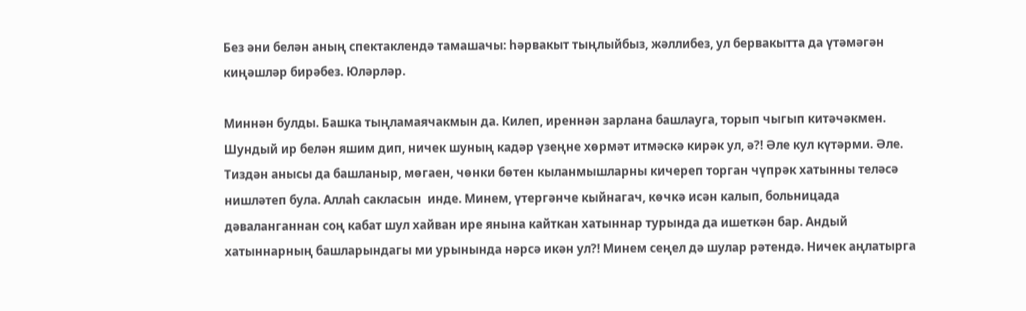Без әни белән аның спектаклендә тамашачы: һәрвакыт тыңлыйбыз, жәллибез, ул бервакытта да үтәмәгән киңәшләр бирәбез. Юләрләр.

Миннән булды. Башка тыңламаячакмын да. Килеп, иреннән зарлана башлауга, торып чыгып китәчәкмен. Шундый ир белән яшим дип, ничек шуның кадәр үзеңне хөрмәт итмәскә кирәк ул, ә?! Әле кул күтәрми. Әле. Тиздән анысы да башланыр, мөгаен, чөнки бөтен кыланмышларны кичереп торган чүпрәк хатынны теләсә нишләтеп була. Аллаһ сакласын  инде. Минем, үтергәнче кыйнагач, көчкә исән калып, больницада дәваланганнан соң кабат шул хайван ире янына кайткан хатыннар турында да ишеткән бар. Андый хатыннарның башларындагы ми урынында нәрсә икән ул?! Минем сеңел дә шулар рәтендә. Ничек аңлатырга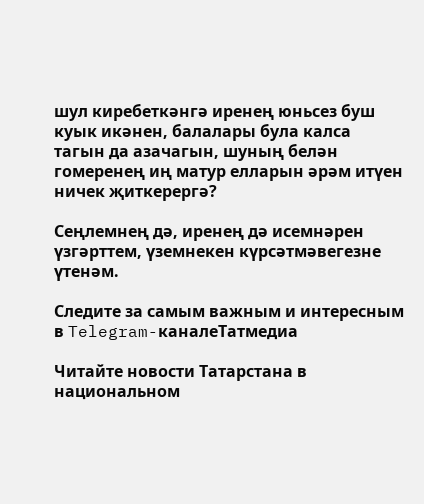шул киребеткәнгә иренең юньсез буш куык икәнен, балалары була калса тагын да азачагын, шуның белән гомеренең иң матур елларын әрәм итүен ничек җиткерергә?

Сеңлемнең дә, иренең дә исемнәрен үзгәрттем, үземнекен күрсәтмәвегезне үтенәм.

Следите за самым важным и интересным в Telegram-каналеТатмедиа

Читайте новости Татарстана в национальном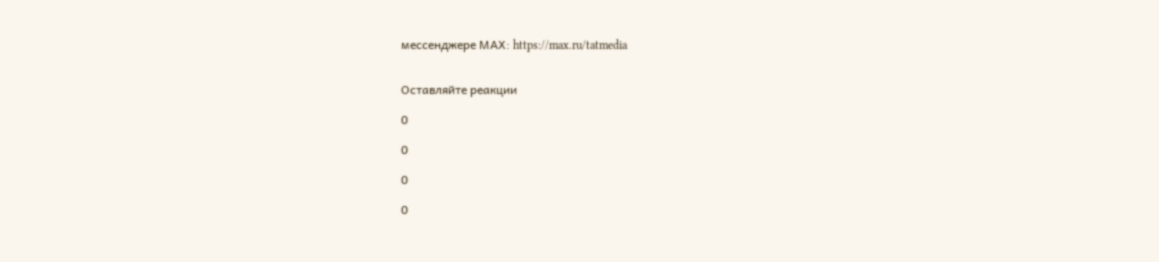мессенджере MАХ: https://max.ru/tatmedia


Оставляйте реакции

0

0

0

0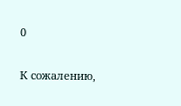0

К сожалению,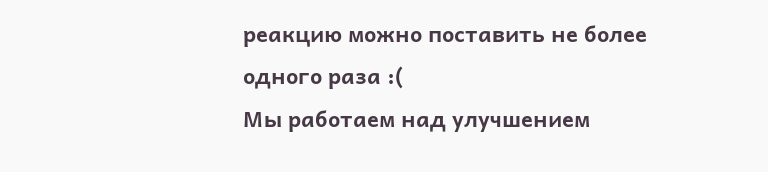реакцию можно поставить не более одного раза :(
Мы работаем над улучшением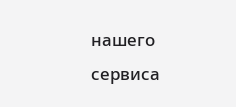нашего сервиса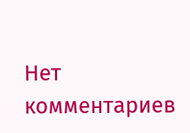Нет комментариев